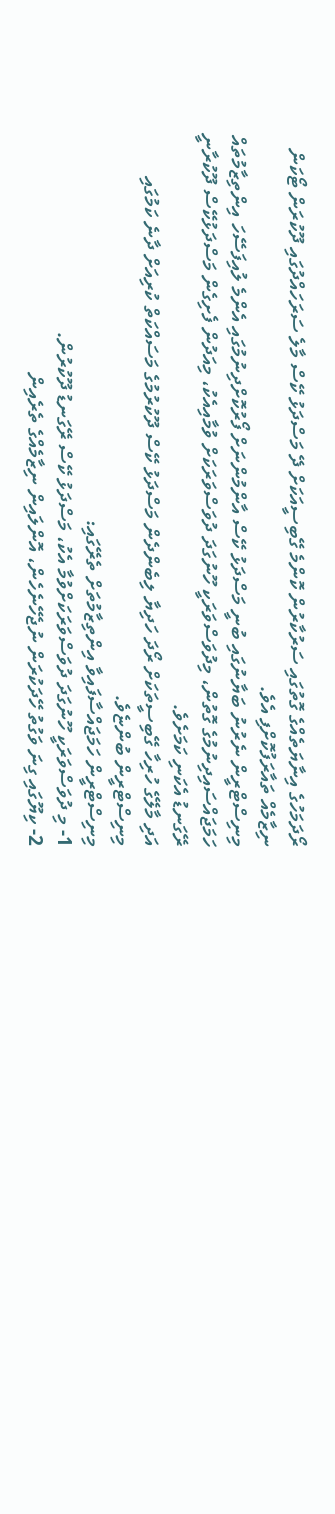ރޯދަމަހުގެ އިނާޔަތެއްގެ ގޮތުގައި ސަރުކާރުން ކޮންމެ ގޭބިސީއަކަށް ދޭ މަސްދަޅު ކޭސް މާލެ ސަރަހައްދުގައި ދޫކުރަން ޓޯކަން ނިޒާމެއް ތައާރަފުކޮށްފި އެވެ.
މިނިސްޓްރީން ނެރުނު ބަޔާނުގައި ބުނީ މަސްދަޅު ކޭސް އާންމުންނަށް ފޯރުކޮށްދިނުމުގައި އެންމެ ލުއިފަސޭހަ އިންތިޒާމުތައް ހަމަޖައްސައިދިނުމުގެ ގޮތުން، މިދުވަސްވަރަކީ ހޫނުގަދަ ދުވަސްވަރަކަށް ވުމާއިއެކު، މިއަދުން ފެށިގެން މަސްދަޅުކޭސް ދޫކުރާނީ ރޭގަނޑު އެކަނި ކަމަށެވެ.
އަދި މާލޭގެ ހުރިހާ ގޭބިސީތަކަށް ރޯދަ ހަދިޔާ ލިބެންދެން މަސްދަޅު ކޭސް ދޫކުރުމުގެ މަސައްކަތް ކުރިއަށް ދާނެ ކަމުގައި މިނިސްޓްރީން ބުންޏެވެ.
މިނިސްޓްރީން ހަމަޖައްސާފައިވާ އިންތިޒާމުތަށް ތެރޭގައި:
1- މި ދުވަސްވަރަކީ ހޫނުގަދަ ދުވަސްވަރަކަށްވުމާ އެކު، މަސްދަޅު ކޭސް ރޭގަނޑު ދޫކުރުން.
2- ކިޔޫގައި ގިނަ ވަގުތު ހޭދަކުރަން ނުޖެހޭނެހެން، އޮންލައިން ނިޒާމެއްގެ ތެރެއިން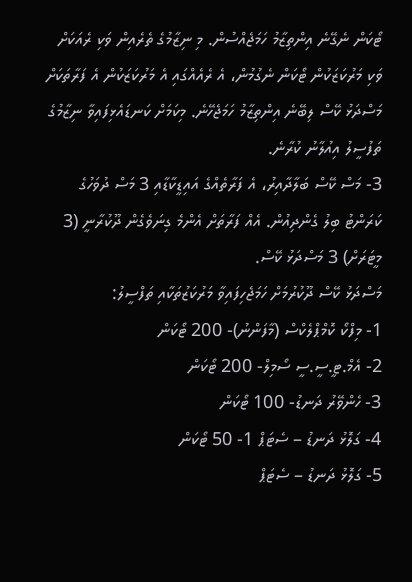ޓޯކަން ނެގޭނެ އިންތިޒާމު ހަމަޖެއްސުން. މި ނިޒާމުގެ ތެރެއިން ވަކި ރެއަކަށް ވަކި މަރުކަޒަކުން ޓޯކަން ނެގުމުން، އެ ރެއެއްގައި އެ މަރުކަޒަކުން އެ ފަރާތަކަށް މަސްދަޅު ކޭސް ލިބޭނެ އިންތިޒާމު ހަމަޖެހޭނެ. މިކަމަށް ކަނޑައެޅިފައިވާ ނިޒާމުގެ ތަފުސީލު އިއުލާނު ކުރާނެ.
3- މަސް ކޭސް ބަލާދާއިރު، އެ ފަރާތެއްގެ އައިޑީކާޑާއި 3 މަސް ދުވަހުގެ ކަރަންޓު ބިލު ގެންދިއުން. އެއް ފަރާތަށް އެންމެ ގިނަވެގެން ދޫކުރާނީ (3 މީޓަރަށް) 3 މަސްދަޅު ކޭސް.
މަސްދަޅު ކޭސް ދޫކުރުމަށް ހަމަޖެހިފައިވާ މަރުކަޒުތަކާއި ތަފްސީލު:
1- މިފްކޯ ކޮމްޕްލެކްސް (މާފަންނު)- 200 ޓޯކަން
2- އެމް.ޓީ.ސީ.ސީ ސޯމިލް- 200 ޓޯކަން
3- ހެންވޭރު ދަނޑު- 100 ޓޯކަން
4- ގަލޮޅު ދަނޑު – ސެޓަޕް 1- 50 ޓޯކަން
5- ގަލޮޅު ދަނޑު – ސެޓަޕް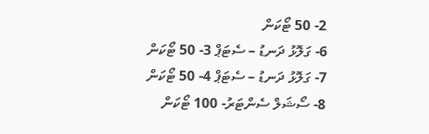2- 50 ޓޯކަން
6- ގަލޮޅު ދަނޑު – ސެޓަޕް 3- 50 ޓޯކަން
7- ގަލޮޅު ދަނޑު – ސެޓަޕް 4- 50 ޓޯކަން
8- ސޯޝަލް ސެންޓަރު- 100 ޓޯކަން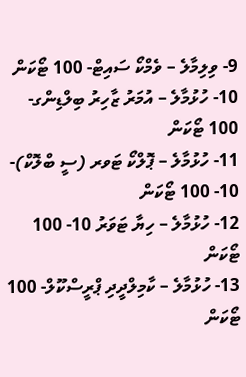9- ވިލިމާލެ – ވެމްކޯ ސައިޓް- 100 ޓޯކަން
10- ހުޅުމާލެ – އުމަރު ޒާހިރު ބިލްޑިންގ- 100 ޓޯކަން
11- ހުޅުމާލެ – ޕޮލްކޯ ޓަވރ (ސީ ބްލޮކް)- 10- 100 ޓޯކަން
12- ހުޅުމާލެ – ހިޔާ ޓަވަރު 10- 100 ޓޯކަން
13- ހުޅުމާލެ – ކާމިލްދީދި ޕްރީސްކޫލް- 100 ޓޯކަން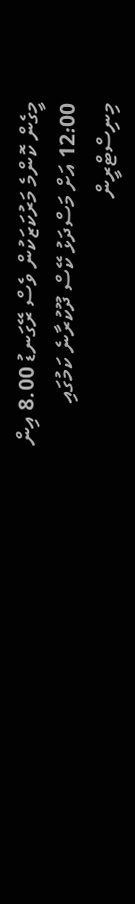މީގެން ކޮންމެ މަރުކަޒަކުން ވެސް ރޭގަނޑު 8.00 އިން 12:00 އަށް މަސްދަޅު ކޭސް ދޫކުރާނެ ކަމުގައި މިނިސްޓްރީން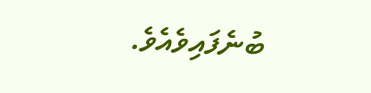ބުނެފައިވެއެވެ.